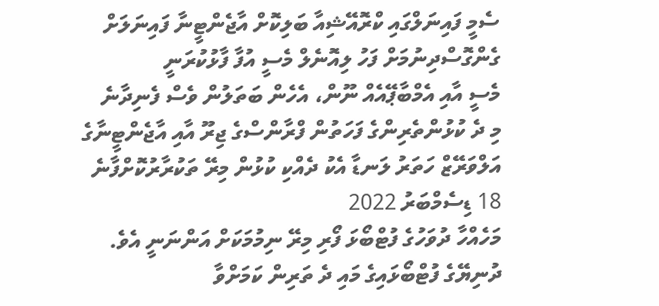ސެމީ ފައިނަލްގައި ކްރޮއޭޝިއާ ބަލިކޮށް އާޖެންޓީނާ ފައިނަލަށް ގެންގޮސްދިނުމަށް ފަހު ލިއޮނެލް މެސީ އުފާ ފާޅުކުރަނީ
މެސީ އާއި އެމްބާޕޭއެއް ނޫން، އެހެން ބަތަލުން ވެސް ފެނިދާނެ
މި ދެ ކުޅުންތެރިންގެ ފަހަތުން ފްރާންސްގެ ޖިރޫ އާއި އާޖެންޓީނާގެ އަލްވަރޭޒް ހަތަރު ލަނޑާ އެކު ދެއްކި ކުޅުން މިރޭ ތަކުރާރުކޮށްފާނެ
18 ޑިސެމްބަރު 2022
މަހެއްހާ ދުވަހުގެ ފުޓްބޯޅަ ފޯރި މިރޭ ނިމުމަކަށް އަންނަނީ އެވެ.
ދުނިޔޭގެ ފުޓްބޯޅައިގެ މައި ދެ ތަރިން ކަމަށްވާ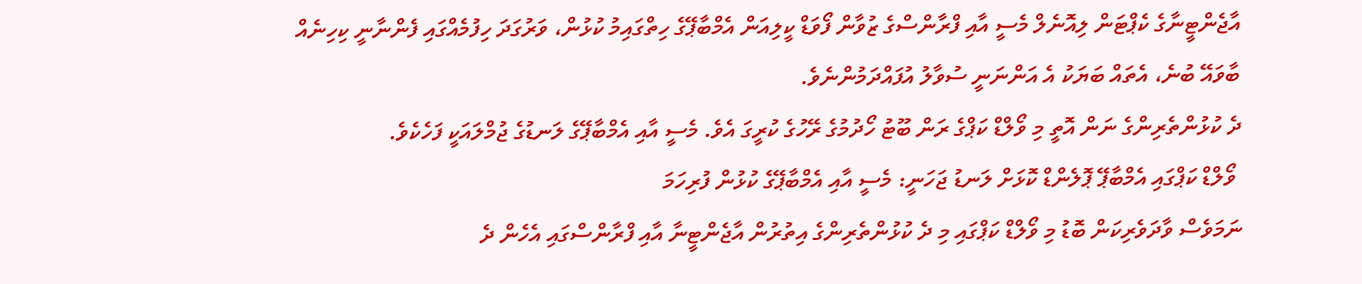އާޖެންޓީނާގެ ކެޕްޓަން ލިއޮނެލް މެސީ އާއި ފްރާންސްގެ ޒުވާން ފޯވަޑް ކީލިއަން އެމްބާޕޭގެ ހިތްގައިމު ކުޅުން، ވަރުގަދަ ހިފުމެއްގައި ފެންނާނީ ކިހިނެއް ބާވައޭ ބުނެ، އެތައް ބަޔަކު އެ އަންނަނީ ސުވާލު އުފައްދަމުންނެވެ.
ދެ ކުޅުންތެރިންގެ ނަން އޮތީ މި ވޯލްޑް ކަޕްގެ ރަން ބޫޓު ހޯދުމުގެ ރޭހުގެ ކުރީގަ އެވެ. މެސީ އާއި އެމްބާޕޭގެ ލަނޑުގެ ޖުމްލައަކީ ފަހެކެވެ.
 ވޯލްޑް ކަޕްގައި އެމްބާޕޭ ޕޮލެންޑް ކޮޅަށް ލަނޑު ޖަހަނީ: މެސީ އާއި އެމްބާޕޭގެ ކުޅުން ފުރިހަމަ
ނަމަވެސް ވާދަވެރިކަން ބޮޑު މި ވޯލްޑް ކަޕްގައި މި ދެ ކުޅުންތެރިންގެ އިތުރުން އާޖެންޓީނާ އާއި ފްރާންސްގައި އެހެން ދެ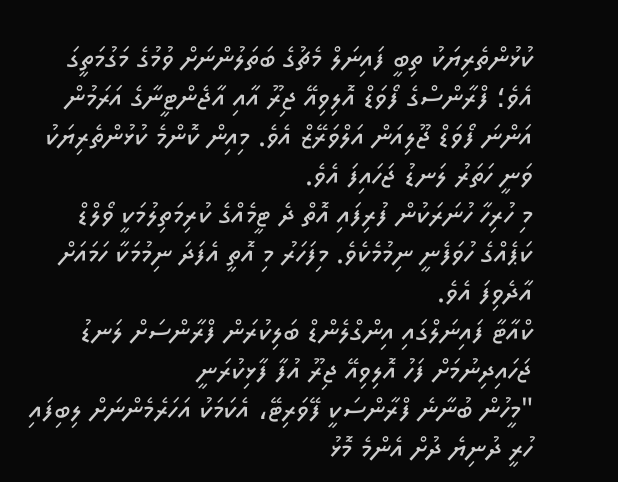ކުޅުންތެރިޔަކު ތިބީ ފައިނަލް މެޗުގެ ބަތަލުންނަށް ވުމުގެ މަގުމަތީގަ އެވެ؛ ފްރާންސްގެ ފޯވަޑް އޮލިވިއޭ ޖިރޫ އާއި އާޖެންޓީނާގެ އަރަމުން އަންނަ ފޯވަޑް ޖޫލިއަން އަލްވަރޭޒް އެވެ. މިއިން ކޮންމެ ކުޅުންތެރިޔަކު ވަނީ ހަތަރު ލަނޑު ޖަހައިފަ އެވެ.
މި ހުރިހާ ހުނަރަކުން ފުރިފައި އޮތް ދެ ޓީމެއްގެ ކުރިމަތިލުމަކީ ވޯލްޑް ކަޕެއްގެ ހުވަފެނީ ނިމުމެކެވެ. މިފަހަރު މި އޮތީ އެފަދަ ނިމުމަކާ ހަމައަށް އާދެވިފަ އެވެ.
ކްއާޓާ ފައިނަލްގައި އިންގްލެންޑް ބަލިކުރަން ފްރާންސަށް ލަނޑު ޖަހައިދިނުމަށް ފަހު އޮލިވިއޭ ޖިރޫ އުފާ ފާޅިކުރަނީ
"މީހުން ބުނާނެ ފްރާންސަކީ ފޭވަރިޓޭ، އެކަމަކު އަހަރެމެންނަށް ލިބިފައި ހުރީ ދުނިޔެ ދުށް އެންމެ މޮޅު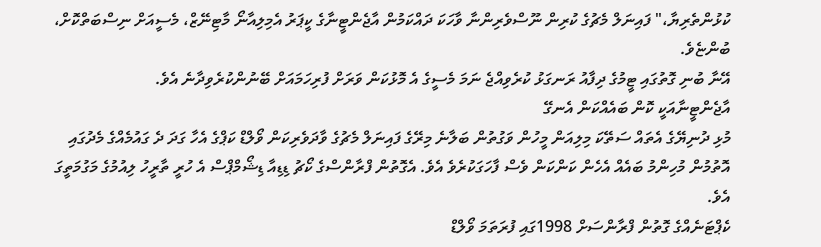ކުޅުންތެރިޔާ،" ފައިނަލް މެޗުގެ ކުރިން ނޫސްވެރިންނާ ވާހަކަ ދައްކަމުން އާޖެންޓީނާގެ ކީޕަރު އެމިލިއާނޯ މާޓިނޭޒް، މެސީއަށް ނިސްބަތްކޮށް، ބުންޏެވެ.
އޭނާ ބުނި ގޮތުގައި ޓީމުގެ ދިފާއު ރަނގަޅު ކުރެވިއްޖެ ނަމަ މެސީގެ އެ މޮޅުކަން ވަރަށް ފުރިހަމައަށް ބޭނުންކުރެވިދާނެ އެވެ.
އާޖެންޓީނާއަކީ ކޮން ބައެއްކަން އެނގޭ
މުޅި ދުނިޔޭގެ އެތައް ސަތޭކަ މިލިއަން މީހުން ވަގުތުން ބަލާނެ މިރޭގެ ފައިނަލް މެޗުގެ ވާދަވެރިކަން ވޯލްޑް ކަޕްގެ އެހާ ގަދަ ދެ ގައުމެއްގެ މެދުގައި އޮތުމުން މުހިންމު ބައެއް އެހެން ކަންކަން ވެސް ފާހަގަކުރެވެ އެވެ. އެގޮތުން ފްރާންސްގެ ކޯޗު ޑިޑިއާ ޑިޝޯމްޕްސް އެ ހުރީ ތާރީހު ލިއުމުގެ މަގުމަތީގަ އެވެ.
ކެޕްޓަނެއްގެ ގޮތުން ފްރާންސަށް 1998ގައި ފުރަތަމަ ވޯލްޑް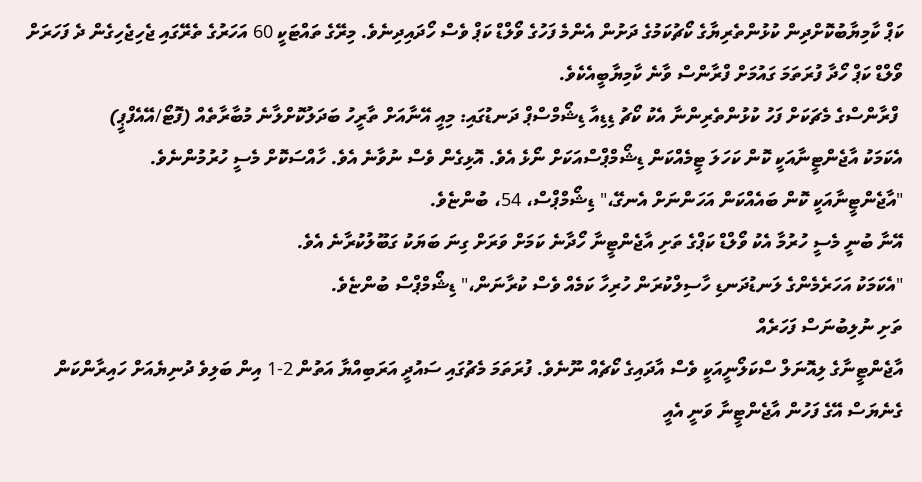ކަޕް ކާމިޔާބުކޮށްދިން ކުޅުންތެރިޔާގެ ކޯޗުކަމުގެ ދަށުން އެންމެ ފަހުގެ ވޯލްޑް ކަޕް ވެސް ހޯދައިދިނެވެ. މިރޭގެ ތައްޓަކީ 60 އަހަރުގެ ތެރޭގައި ޖެހިޖެހިގެން ދެ ފަހަރަށް ވޯލްޑް ކަޕް ހޯދާ ފުރަތަމަ ގައުމަށް ފްރާންސް ވާނެ ކާމިޔާބީއެކެވެ.
 ފްރާންސްގެ މެޗަކަށް ފަހު ކުޅުންތެރިންނާ އެކު ކޯޗު ޑިޑިއާ ޑިޝޯމްސްޕް ދަނޑުގައި: މިއީ އޭނާއަށް ތާރީހު ބަދަލުކޮށްލާނެ މުބާރާތެއް (ފޮޓޯ/އޭއެފްޕީ)
އެކަމަކު އާޖެންޓީނާއަކީ ކޮން ކަހަލަ ޓީމެއްކަން ޑިޝޯމްޕްސްއަކަށް ނޯޅެ އެވެ. އޮޅިގެން ވެސް ނުވާނެ އެވެ. ހާއްސަކޮށް މެސީ ހުރުމުންނެވެ.
"އާޖެންޓީނާއަކީ ކޮން ބައެއްކަން އަހަންނަށް އެނގޭ،" ޑިޝޯމްޕްސް، 54، ބުންޏެވެ.
އޭނާ ބުނީ މެސީ ހުރުމާ އެކު ވޯލްޑް ކަޕްގެ ތަށި އާޖެންޓީނާ ހޯދާނެ ކަމަށް ވަރަށް ގިނަ ބަޔަކު ގަބޫލުކުރާނެ އެވެ.
"އެކަމަކު އަހަރެމެންގެ ލަނޑުދަނޑި ހާސިލްކުރަން ހުރިހާ ކަމެއް ވެސް ކުރާނަން،" ޑިޝޯމްޕްސް ބުންޏެވެ.
ތަށި ނުލިބުނަސް ފަހަރެއް
އާޖެންޓީނާގެ ލިއޮނަލް ސްކަލޯނީއަކީ ވެސް އާދައިގެ ކޯޗެއް ނޫނެވެ. ފުރަތަމަ މެޗުގައި ސައުދީ އަރަބިއްޔާ އަތުން 2-1 އިން ބަލިވެ ދުނިޔެއަށް ހައިރާންކަން ގެނެޔަސް އޭގެ ފަހުން އާޖެންޓީނާ ވަނީ އެއީ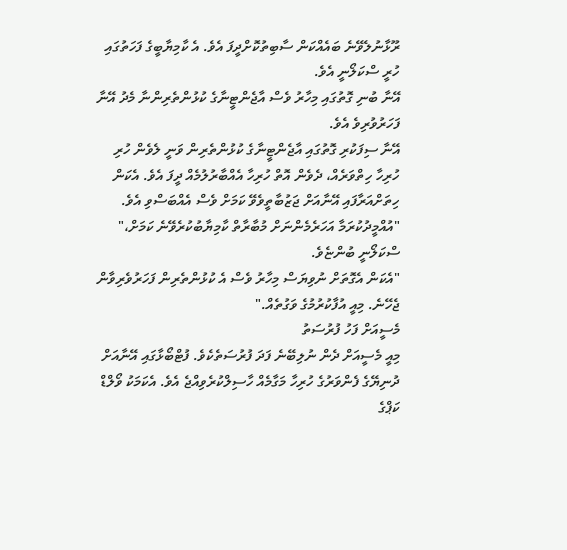ރޫޅާނުލެވޭނެ ބައެއްކަން ސާބިތުކޮށްދީފަ އެވެ. އެ ކާމިޔާބީގެ ފަހަތުގައި ހުރީ ސްކަލޯނީ އެވެ.
އޭނާ ބުނި ގޮތުގައި މިހާރު ވެސް އާޖެންޓީނާގެ ކުޅުންތެރިންނާ މެދު އޭނާ ފަހަރުވުރިވެ އެވެ.
އޭނާ ސިފަކުރި ގޮތުގައި އާޖެންޓީނާގެ ކުޅުންތެރިން ވަނީ ލެވެން ހުރި ހުރިހާ ހިތްވަރެއް، ދެވެން އޮތް ހުރިހާ އެއްބާރުލުމެއް ދީފަ އެވެ. އެކަން ހިތަށްއަރާފައި އޭނާއަށް ޖަޒުބާތީވެވޭ ކަމަށް ވެސް އެއްބަސްވި އެވެ.
"އުއްމީދުކުރަމާ އަހަރެމެންނަށް މުބާރާތް ކާމިޔާބުކުރެވޭނެ ކަމަށް،" ސްކަލޯނީ ބުންޏެވެ.
"އެކަން އެގޮތަށް ނުވިޔަސް މިހާރު ވެސް އެ ކުޅުންތެރިން ފަހަރުވެރިވާން ޖެހޭނެ. މިއީ އުފާކުރުމުގެ ވަގުތެއް."
މެސީއަށް ފަހު ފުރުސަތު
މިއީ މެސީއަށް ދެން ނުލިބޭނެ ފަދަ ފުރުސަތެކެވެ. ފުޓްބޯޅާގައި އޭނާއަށް ދުނިޔޭގެ ފެންވަރުގެ ހުރިހާ މަގާމެއް ހާސިލްކުރެވިއްޖެ އެވެ. އެކަމަކު ވޯލްޑް ކަޕްގެ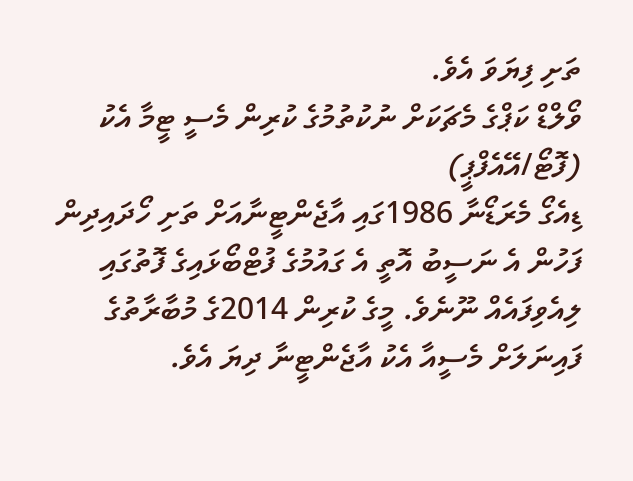ތަށި ފިޔަވަ އެވެ.
ވޯލްޑް ކަޕްގެ މެޗަކަށް ނުކުތުމުގެ ކުރިން މެސީ ޓީމާ އެކު (ފޮޓޯ/އޭއެފްޕީ)
ޑިއެގޯ މެރަޑޯނާ 1986ގައި އާޖެންޓީނާއަށް ތަށި ހޯދައިދިން ފަހުން އެ ނަސީބު އޮތީ އެ ގައުމުގެ ފުޓްބޯޅައިގެ ފޮތުގައި ލިއެވިފައެއް ނޫނެވެ. މީގެ ކުރިން 2014ގެ މުބާރާތުގެ ފައިނަލަށް މެސީއާ އެކު އާޖެންޓީނާ ދިޔަ އެވެ.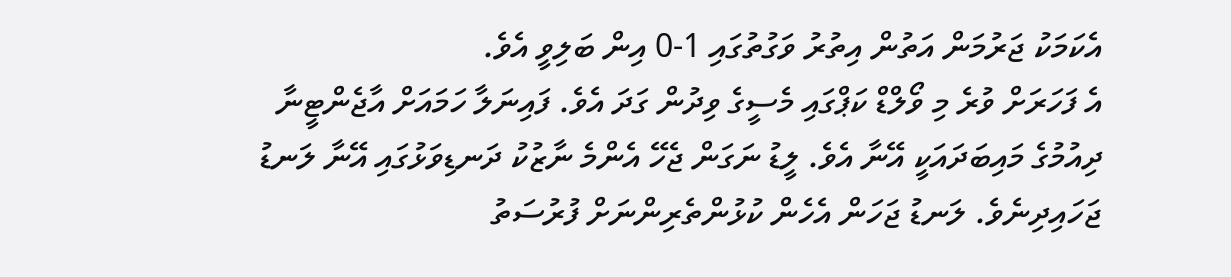އެކަމަކު ޖަރުމަން އަތުން އިތުރު ވަގުތުގައި 1-0 އިން ބަލިވީ އެވެ.
އެ ފަހަރަށް ވުރެ މި ވޯލްޑް ކަޕްގައި މެސީގެ ވިދުން ގަދަ އެވެ. ފައިނަލާ ހަމައަށް އާޖެންޓީނާ ދިއުމުގެ މައިބަދައަކީ އޭނާ އެވެ. ލީޑު ނަގަން ޖެހޭ އެންމެ ނާޒުކު ދަނޑިވަޅުގައި އޭނާ ލަނޑު ޖަހައިދިނެވެ. ލަނޑު ޖަހަން އެހެން ކުޅުންތެރިންނަށް ފުރުސަތު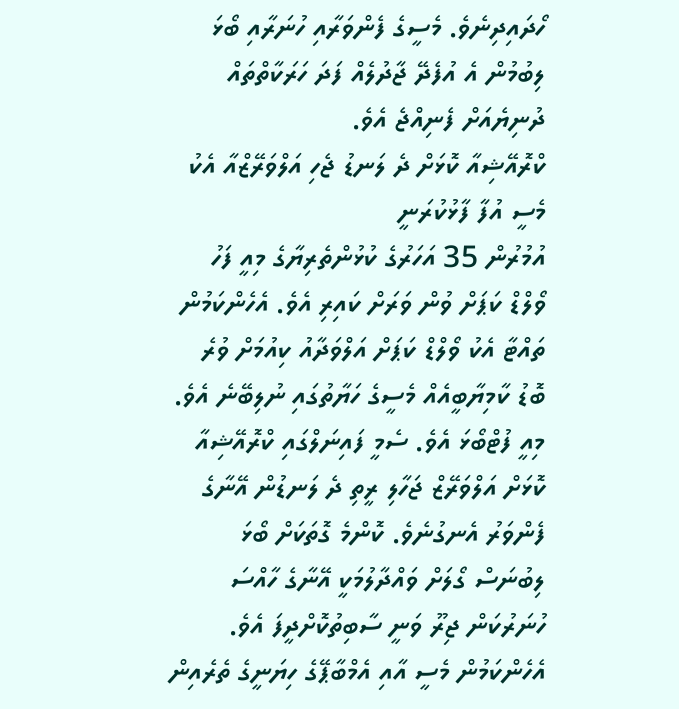ހޯދައިދިނެވެ. މެސީގެ ފެންވަރާއި ހުނަރާއި ބޯޅަ ލިބުމުން އެ އުފެދޭ ޖާދުލެއް ފަދަ ހަރަކާތްތައް ދުނިޔެއަށް ފެނިއްޖެ އެވެ.
ކްރޮއޭޝިއާ ކޮޅަށް ދެ ލަނޑު ޖެހި އަލްވަރޭޒްއާ އެކު މެސީ އުފާ ފާޅުކުރަނީ
އުމުރުން 35 އަހަރުގެ ކުޅުންތެރިޔާގެ މިއީ ފަހު ވޯލްޑް ކަޕަށް ވުން ވަރަށް ކައިރި އެވެ. އެހެންކަމުން ތައްޓާ އެކު ވޯލްޑް ކަޕަށް އަލްވަދާއު ކިއުމަށް ވުރެ ބޮޑު ކާމިޔާބީއެއް މެސީގެ ހަޔާތުގައި ނުލިބޭނެ އެވެ.
މިއީ ފުޓްބޯޅަ އެވެ. ސެމީ ފައިނަލްގައި ކްރޮއޭޝިއާ ކޮޅަށް އަލްވަރޭޒް ޖަހާލި ރީތި ދެ ލަނޑުން އޭނާގެ ފެންވަރު އެނގުނެވެ. ކޮންމެ ގޮތަކަށް ބޯޅަ ލިބުނަސް ގޯލަށް ވައްދާލުމަކީ އޭނާގެ ހާއްސަ ހުނަރުކަން ޖިރޫ ވަނީ ސާބިތުކޮށްދީފަ އެވެ. އެހެންކަމުން މެސީ އާއި އެމްބާޕޭގެ ހިޔަނީގެ ތެރެއިން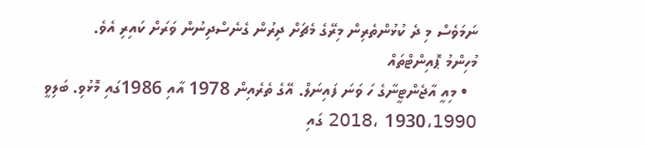ނަމަވެސް މި ދެ ކުޅުންތެރިން މިރޭގެ މެޗަށް ދިރުން ގެނެސްދިނުން ވަރަށް ކައިރި އެވެ.
މުހިންމު ޕޮއިންޓްތައް
  • މިއީ އާޖެންޓީނާގެ ހަ ވަނަ ފައިނަލް. އޭގެ ތެރެއިން 1978 އާއި 1986ގައި މޮޅުވި. ބަލިވީ 1930،1990 ،2018 ގައި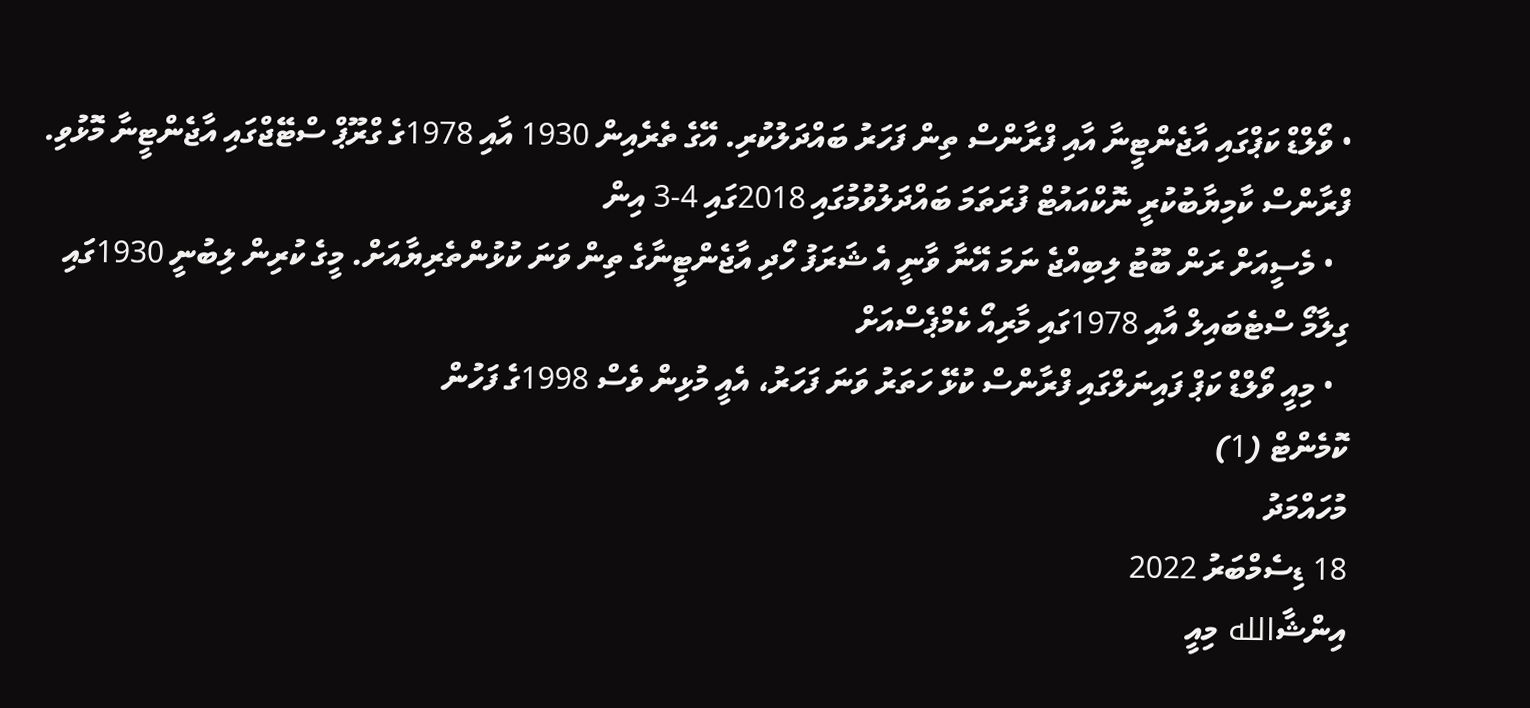• ވޯލްޑް ކަޕްގައި އާޖެންޓީނާ އާއި ފްރާންސް ތިން ފަހަރު ބައްދަލުކުރި. އޭގެ ތެރެއިން 1930 އާއި 1978ގެ ގްރޫޕް ސްޓޭޖްގައި އާޖެންޓީނާ މޮޅުވި. ފްރާންސް ކާމިޔާބުކުރީ ނޮކްއައުޓް ފުރަތަމަ ބައްދަލުވުމުގައި 2018ގައި 4-3 އިން
  • މެސީއަށް ރަން ބޫޓު ލިބިއްޖެ ނަމަ އޭނާ ވާނީ އެ ޝަރަފު ހޯދި އާޖެންޓީނާގެ ތިން ވަނަ ކުޅުންތެރިޔާއަށް. މީގެ ކުރިން ލިބުނީ 1930ގައި ގިލާމޯ ސްޓެބައިލް އާއި 1978ގައި މާރިއޯ ކެމްޕެސްއަށް
  • މިއީ ވޯލްޑް ކަޕް ފައިނަލްގައި ފްރާންސް ކުޅޭ ހަތަރު ވަނަ ފަހަރު، އެއީ މުޅިން ވެސް 1998ގެ ފަހުން
ކޮމެންޓް (1)
މުހައްމަދު
18 ޑިސެމްބަރު 2022
އިންޝާالله މިއީ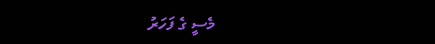މެސީ ގެ ފަހަރު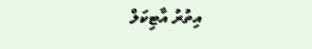އިތުރު އާޓިކަލް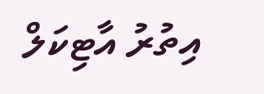އިތުރު އާޓިކަލް